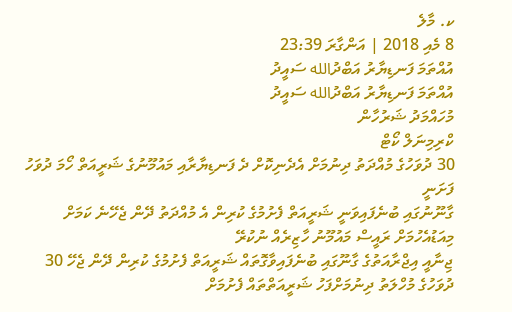ކ. މާލެ
8 މެއި 2018 | އަންގާރަ 23:39
އުއްތަމަ ފަނޑިޔާރު އަބްދުالله ސައީދު
އުއްތަމަ ފަނޑިޔާރު އަބްދުالله ސައީދު
މުހައްމަދު ޝަރުހާން
ކްރިމިނަލް ކޯޓް
30 ދުވަހުގެ މުއްދަތު ދިނުމަށް އެދެނިކޮށް ދެ ފަނޑިޔާރާއި މައުމޫނުގެ ޝަރީއަތް ހޯމަ ދުވަހު ފަށަނީ
ގާނޫނުގައި ބުނެފައިވަނީ ޝަރީއަތް ފެށުމުގެ ކުރިން އެ މުއްދަތު ދޭން ޖެހޭނެ ކަމަށް
މިއަޑުއެހުމަށް ރައީސް މައުމޫނު ހާޒިރެއް ނުކުރޭ
ޖިނާއީ އިޖްރާއަތުގެ ގާނޫގައި ބުނެފައިވާގޮތައް ޝަރީއަތް ފެށުމުގެ ކުރިން ދޭން ޖެހޭ 30 ދުވަހުގެ މުހްލަތު ދިނުމަށްފަހު ޝަރީއަތްތައް ފެށުމަށް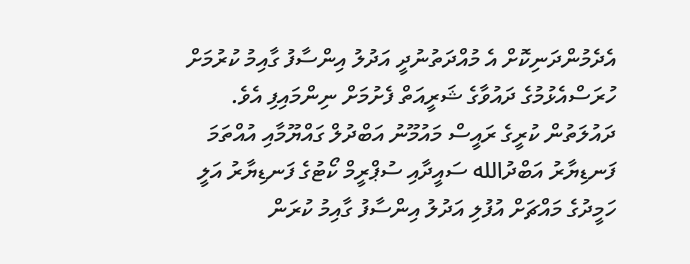އެދެމުންދަނިކޮށް އެ މުއްދަތުނުދީ އަދުލު އިންސާފު ގާއިމު ކުރުމަށް ހުރަސްއެޅުމުގެ ދައުވާގެ ޝަރީއަތް ފެށުމަށް ނިންމައިފި އެވެ.
ދައުލަތުން ކުރީގެ ރައީސް މައުމޫނު އަބްދުލް ގައްޔޫމާއި އުއްތަމަ ފަނޑިޔާރު އަބްދުالله ސައީދާއި ސުޕްރީމް ކޯޓުގެ ފަނޑިޔާރު އަލީ ހަމީދުގެ މައްޗަށް އުފުލި އަދުލު އިންސާފު ގާއިމު ކުރަން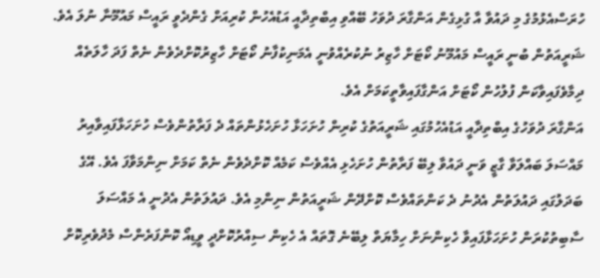ހުރަސްއެޅުމުގެ މި ދައުވާ އާ ގުޅިގެން އަންގާރަ ދުވަހު ބޭއްވި އިބްތިދާއީ އަޑުއެހުން ކުރިއަށް ގެންދެވީ ރައީސް މައުމޫނާ ނުލަ އެވެ. ޝަރީއަތުން ބުނީ ރައީސް މައުމޫނު ކޯޓަށް ހާޒިރު ނުކުރެއްވުނީ އެމަނިކުފާނު ކޯޓަށް ހާޒިރުކޮށްދެވެން ނެތް ފަދަ ހާލަތެއް ދިމާވެފައިވާކަން ފުލުހުން ކޯޓަށް އަންގާފައިވާތީކަމަށް އެވެ.
އަންގާރަ ދުވަހުގެ އިބްތިދާއީ އަޑުއެހުމުގައި ޝަރީއަތުގެ ކުރިން ހުށަހަޅާ ހުށަހެޅުންތައް ދެ ފަރާތުންވެސް ހުށަހަޅާފައިވާއިރު މައްސަލަ ބައްލަވާ ގާޒީ ވަނީ ދައުވާ ލިބޭ ފަރާތުން ހުށަހެޅި އެއްވެސް ކަމެއް ކޮށްދެވެން ނެތް ކަމަށް ނިންމަވާފަ އެވެ. އޭގެ ބަދަލުގައި ދައުލަތުން އެދުނު ދެ ކަންތައްވެސް ކޮށްދޭން ޝަރީއަތުން ނިންމި އެވެ. ދައުލަތުން އެދުނީ އެ މައްސަލަ ސާބިތުކުރަން ހުށަހަޅާފައިވާ ހެކިންނަށް ހިމާޔަތް ލިބޭނެ ގޮތައް އެ ހެކިން ސިއްރުކޮށްދީ ވީޑިއޯ ކޮންފަރެންސް މެދުވެރިކޮށް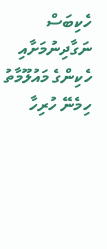ހެކިބަސް ނަގާދިނުމަށާއި ހެކިންގެ މައުލޫމާތު ހިމެނޭ ހުރިހާ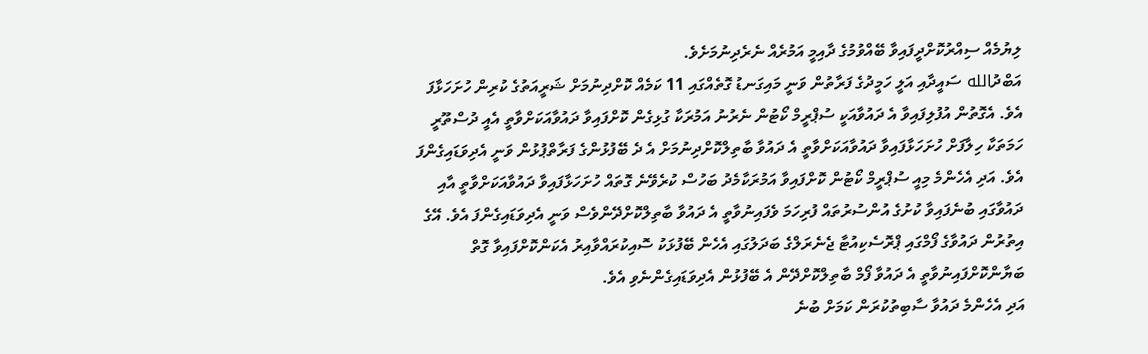ލިޔުމެއް ސިއްރުކޮށްދީފައިވާ ބޭއްވުމުގެ ދާއިމީ އަމުރެއް ނެރެދިނުމަށެވެ.
އަބްދުالله ސައީދާއި އަލީ ހަމީދުގެ ފަރާތުން ވަނީ މައިގަނޑު ގޮތެއްގައި 11 ކަމެއް ކޮށްދިނުމަށް ޝަރީއަތުގެ ކުރިން ހުށަހަޅާފަ އެވެ. އެގޮތުން އުފުލިފައިވާ އެ ދައުވާއަކީ ސުޕްރީމް ކޯޓުން ނެރުނު އަމުރަކާ ގުޅިގެން ކޮށްފައިވާ ދައުވާއަކަށްވާތީ އެއީ ދުސްތޫރީ ހަމަތަކާ ހިލާފަށް ހުށަހަޅާފައިވާ ދައުވާއަކަށްވާތީ އެ ދައުވާ ބާތިލްކޮށްދިނުމަށް އެ ދެ ބޭފުޅުންގެ ފަރާތްޕުޅުން ވަނީ އެދިވަޑައިގެންފަ އެވެ. އަދި އެހެންމެ މިއީ ސުޕްރީމް ކޯޓުން ކޮށްފައިވާ އަމުރަކާމެދު ބަހުސް ކުރެވޭނެ ގޮތައް ހުށަހަޅާފައިވާ ދައުވާއަކަށްވާތީ އާއި ދައުވާގައި ބުނެފައިވާ ކުށުގެ އުންސުރުތައް ފުރިހަމަ ވެފައިނުވާތީ އެ ދައުވާ ބާތިލްކޮށްދޭންވެސް ވަނީ އެދިވަޑައިގެންފަ އެވެ. އޭގެ އިތުރުން ދައުވާގެ ފޯމްގައި ޕްރޮސެކިއުޓާ ޖެނެރަލްގެ ބަދަލުގައި އެހެން ބޭފުޅަކު ސޮއިކުރައްވާއިރު އެކަންކޮށްފައިވާ ގޮތް ބަޔާންކޮށްފައިނުވާތީ އެ ދައުވާ ފޯމް ބާތިލްކޮށްދޭން އެ ބޭފުޅުން އެދިވަޑައިގެންނެވި އެވެ.
އަދި އެހެންމެ ދައުވާ ސާބިތުކުރަން ކަމަށް ބުނެ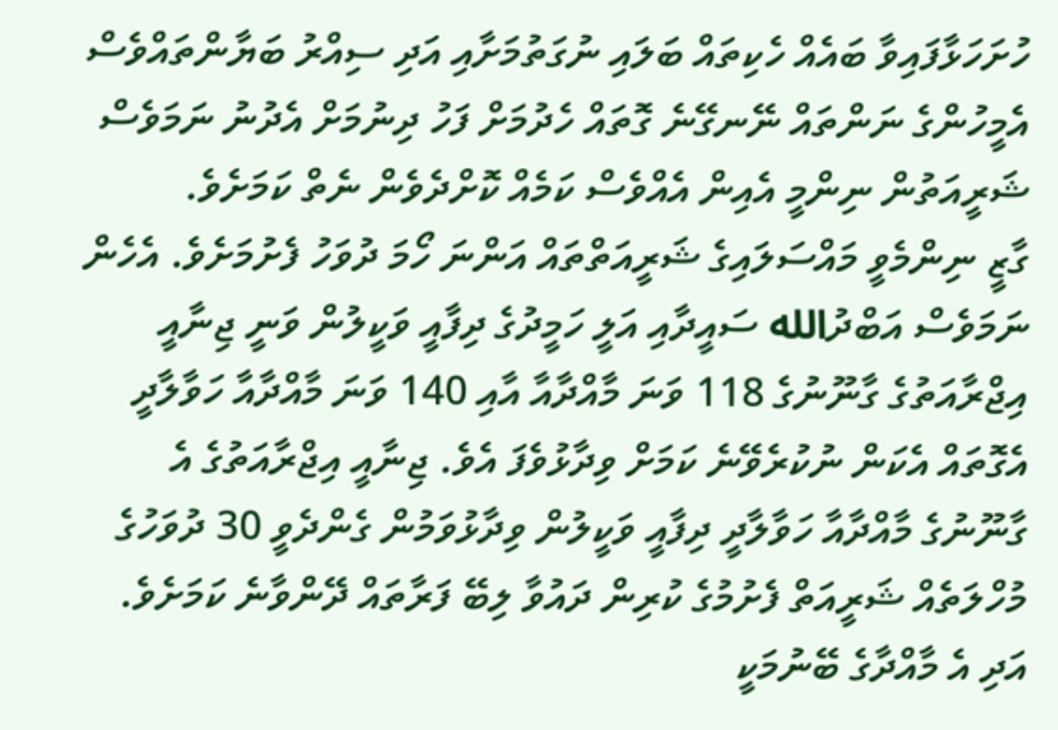ހުށަހަޅާފައިވާ ބައެއް ހެކިތައް ބަލައި ނުގަތުމަށާއި އަދި ސިއްރު ބަޔާންތައްވެސް އެމީހުންގެ ނަންތައް ނޭނގޭނެ ގޮތައް ހެދުމަށް ފަހު ދިނުމަށް އެދުނު ނަމަވެސް ޝަރީއަތުން ނިންމީ އެއިން އެއްވެސް ކަމެއް ކޮށްދެވެން ނެތް ކަމަށެވެ.
ގާޒީ ނިންމެވީ މައްސަލައިގެ ޝަރީއަތްތައް އަންނަ ހޯމަ ދުވަހު ފެށުމަށެވެ. އެހެން ނަމަވެސް އަބްދުالله ސައީދާއި އަލީ ހަމީދުގެ ދިފާއީ ވަކީލުން ވަނީ ޖިނާއީ އިޖްރާއަތުގެ ގާނޫނުގެ 118 ވަނަ މާއްދާއާ އާއި 140 ވަނަ މާއްދާއާ ހަވާލާދީ އެގޮތައް އެކަން ނުކުރެވޭނެ ކަމަށް ވިދާޅުވެފަ އެވެ. ޖިނާއީ އިޖްރާއަތުގެ އެ ގާނޫނުގެ މާއްދާއާ ހަވާލާދީ ދިފާއީ ވަކީލުން ވިދާޅުވަމުން ގެންދެވީ 30 ދުވަހުގެ މުހްލަތެއް ޝަރީއަތް ފެށުމުގެ ކުރިން ދައުވާ ލިބޭ ފަރާތައް ދޭންވާނެ ކަމަށެވެ. އަދި އެ މާއްދާގެ ބޭނުމަކީ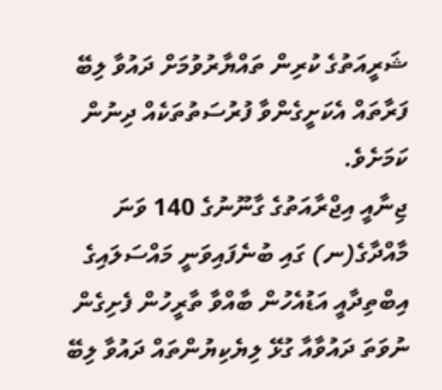ޝަރީއަތުގެ ކުރިން ތައްޔާރުވުމަށް ދައުވާ ލިބޭ ފަރާތައް އެކަށީގެންވާ ފުރުސަތުތަކެއް ދިނުން ކަމަށެވެ.
ޖިނާއީ އިޖްރާއަތުގެ ގާނޫނުގެ 140 ވަނަ މާއްދާގެ(ނ) ގައި ބުނެފައިވަނީ މައްސަލައިގެ އިބްތިދާއީ އަޑުއެހުން ބާއްވާ ތާރީހުން ފެށިގެން ނުވަތަ ދައުވާއާ ގުޅޭ ލިޔެކިޔުންތައް ދައުވާ ލިބޭ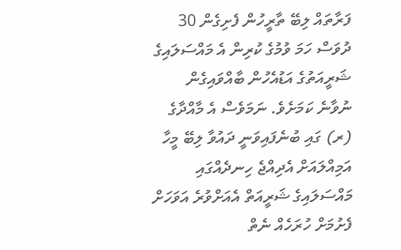ފަރާތައް ލިބޭ ތާރީހުން ފެށިގެން 30 ދުވަސް ހަމަ ވުމުގެ ކުރިން އެ މައްސަލައިގެ ޝަރީއަތުގެ އަޑުއެހުން ބާއްވައިގެން ނުވާނެ ކަމަށެވެ. ނަމަވެސް އެ މާއްދާގެ (ރ) ގައި ބުނެފައިވަނީ ދައުވާ ލިބޭ މީހާ އަމިއްލައަށް އެދިއްޖެ ހިނދެއްގައި މައްސަލައިގެ ޝަރީއަތް އެއަށްވުރެ އަވަހަށް ފެށުމަށް ހުރަހެއް ނެތް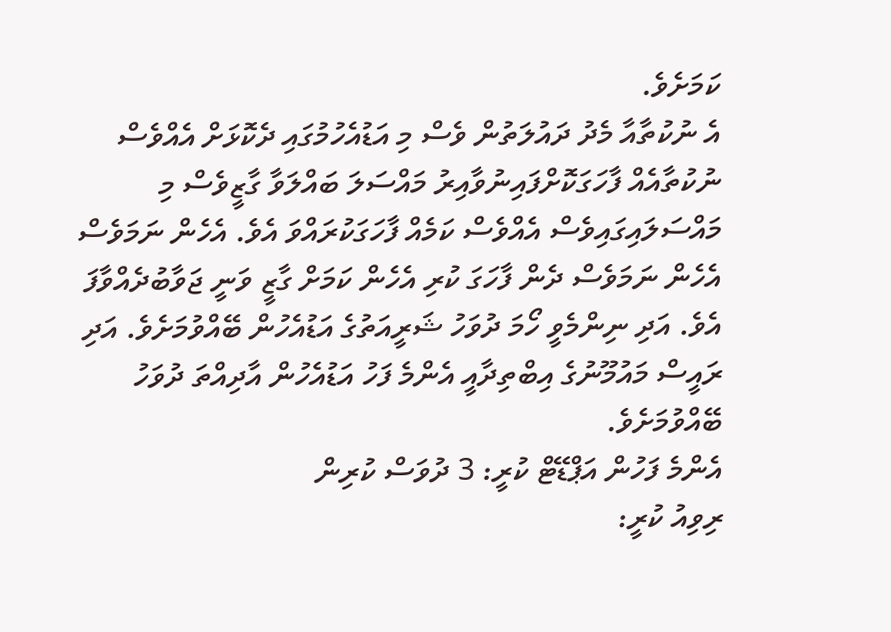ކަމަށެވެ.
އެ ނުކުތާއާ މެދު ދައުލަތުން ވެސް މި އަޑުއެހުމުގައި ދެކޮޅަށް އެއްވެސް ނުކުތާއެއް ފާހަގަކޮށްފައިނުވާއިރު މައްސަލަ ބައްލަވާ ގާޒީވެސް މި މައްސަލައިގައިވެސް އެއްވެސް ކަމެއް ފާހަގަކުރައްވަ އެވެ. އެހެން ނަމަވެސް އެހެން ނަމަވެސް ދެން ފާހަގަ ކުރި އެހެން ކަމަށް ގާޒީ ވަނީ ޖަވާބުދެއްވާފަ އެވެ. އަދި ނިންމެވީ ހޯމަ ދުވަހު ޝަރީއަތުގެ އަޑުއެހުން ބޭއްވުމަށެވެ. އަދި ރައީސް މައުމޫނުގެ އިބްތިދާއީ އެންމެ ފަހު އަޑުއެހުން އާދިއްތަ ދުވަހު ބޭއްވުމަށެވެ.
އެންމެ ފަހުން އަޕްޑޭޓް ކުރީ: 3 ދުވަސް ކުރިން
ރިވިއު ކުރީ: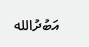އަބުދުالله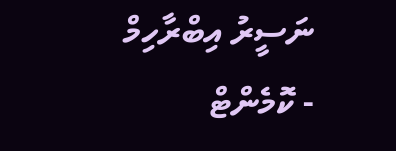ނަސީރު އިބްރާހިމް
- ކޮމެންޓް